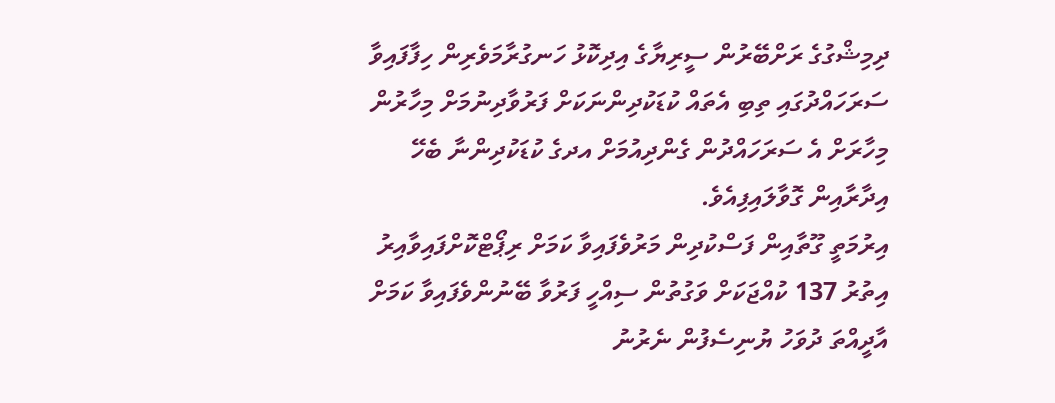ދިމިޝްގުގެ ރަށްބޭރުން ސީރިޔާގެ އިދިކޮޅު ހަނގުރާމަވެރިން ހިފާފައިވާ ސަރަހައްދުގައި ތިބި އެތައް ކުޑަކުދިންނަކަށް ފަރުވާދިނުމަށް މިހާރުން މިހާރަށް އެ ސަރަހައްދުން ގެންދިއުމަށް އދގެ ކުޑަކުދިންނާ ބެހޭ އިދާރާއިން ގޮވާލައިފިއެވެ.
އިރުމަތީ ގޫތާއިން ފަސްކުދިން މަރުވެފައިވާ ކަމަށް ރިޕޯޓްކޮށްފައިވާއިރު އިތުރު 137 ކުއްޖަކަށް ވަގުތުން ސިއްހީ ފަރުވާ ބޭނުންވެފައިވާ ކަމަށް އާދީއްތަ ދުވަހު ޔުނިސެފުން ނެރުނު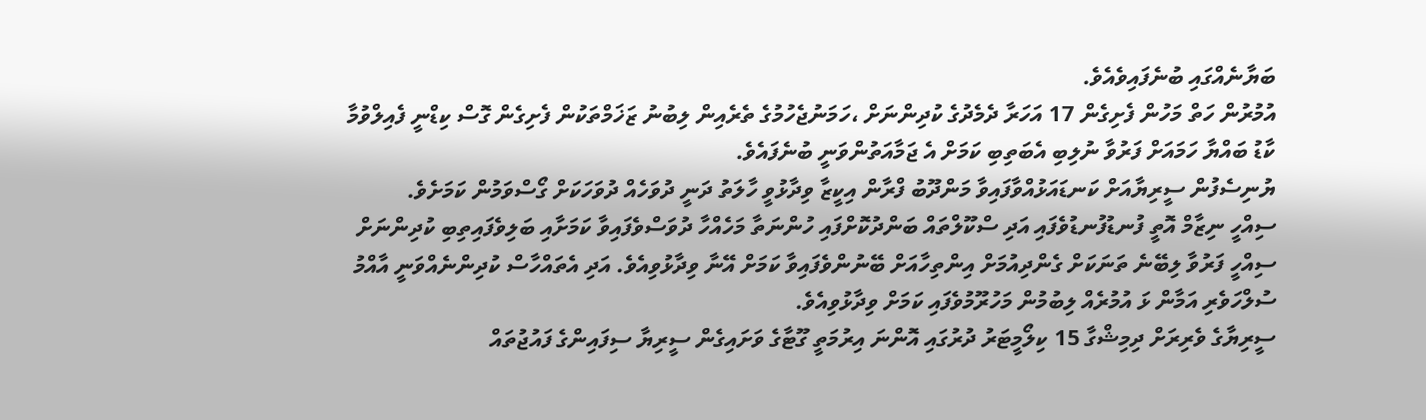ބަޔާނެއްގައި ބުނެފައިވެއެވެ.
އުމުރުން ހަތް މަހުން ފެށިގެން 17 އަހަރާ ދެމެދުގެ ކުދިންނަށް ،ހަމަނުޖެހުމުގެ ތެރެއިން ލިބުނު ޒަޚަމްތަކުން ފެށިގެން ގޮސް ކިޑްނީ ފެއިލްވުމާ ކާޑު ބައްޔާ ހަމައަށް ފަރުވާ ނުލިބި އެބަތިބި ކަމަށް އެ ޖަމާއަތުންވަނީ ބުނެފައެވެ.
ޔުނިސެފުން ސީރިޔާއަށް ކަނޑައަޅުއްވާފައިވާ މަންދޫބު ފްރާން އިކީޒާ ވިދާޅުވީ ހާލަތު ދަނީ ދުވަހެއް ދުވަހަކަށް ގޯސްވަމުން ކަމަށެވެ.
ސިއްހީ ނިޒާމް އޮތީ ފުނޑުފުނޑުވެފައި އަދި ސްކޫލްތައް ބަންދުކޮށްފައި ހުންނަތާ މަހެއްހާ ދުވަސްވެފައިވާ ކަމަށާއި ބަލިވެފައިތިބި ކުދިންނަށް ސިއްހީ ފަރުވާ ލިބޭނެ ތަނަކަށް ގެންދިއުމަށް އިންތިހާއަށް ބޭނުންވެފައިވާ ކަމަށް އޭނާ ވިދާޅުވިއެވެ. އަދި އެތައްހާސް ކުދިންނެއްވަނީ އާއްމު ސުލްހަވެރި އަމާން ޅަ އުމުރެއް ލިބުމުން މަހުރޫމުވެފައި ކަމަށް ވިދާޅުވިއެވެ.
ސީރިޔާގެ ވެރިރަށް ދިމިޝްގާ 15 ކިލޯމީޓަރު ދުރުގައި އޮންނަ އިރުމަތީ ގޫޓާގެ ވަށައިގެން ސީރިޔާ ސިފައިންގެ ފައުޖުތައް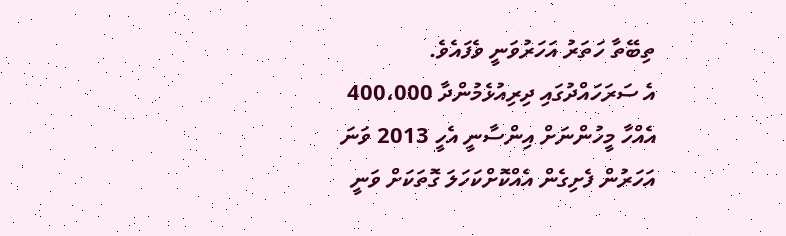ތިބޭތާ ހަތަރު އަހަރުވަނީ ވެފައެވެ.
އެ ސަރަހައްދުގައި ދިރިއުޅެމުންދާ 400،000 އެއްހާ މީހުންނަށް އިންސާނީ އެހީ 2013 ވަނަ އަހަރުން ފެށިގެން އެއްކޮށްކަހަލަ ގޮތަކަށް ވަނީ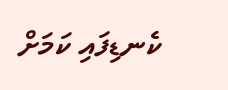ކެނޑިފައި ކަމަށް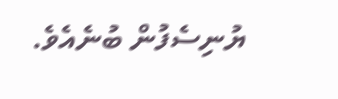ޔުނިސެފުން ބުނެއެވެ.